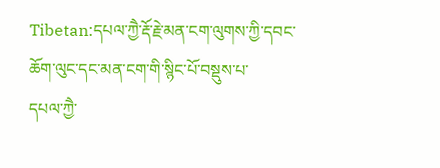Tibetan:དཔལ་ཀྱཻ་རྡོ་རྗེ་མན་ངག་ལུགས་ཀྱི་དབང་ཆོག་ལུང་དང་མན་ངག་གི་སྙིང་པོ་བསྡུས་པ་
དཔལ་ཀྱཻ་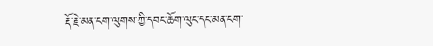རྡོ་རྗེ་མན་ངག་ལུགས་ཀྱི་དབང་ཆོག་ལུང་དང་མན་ངག་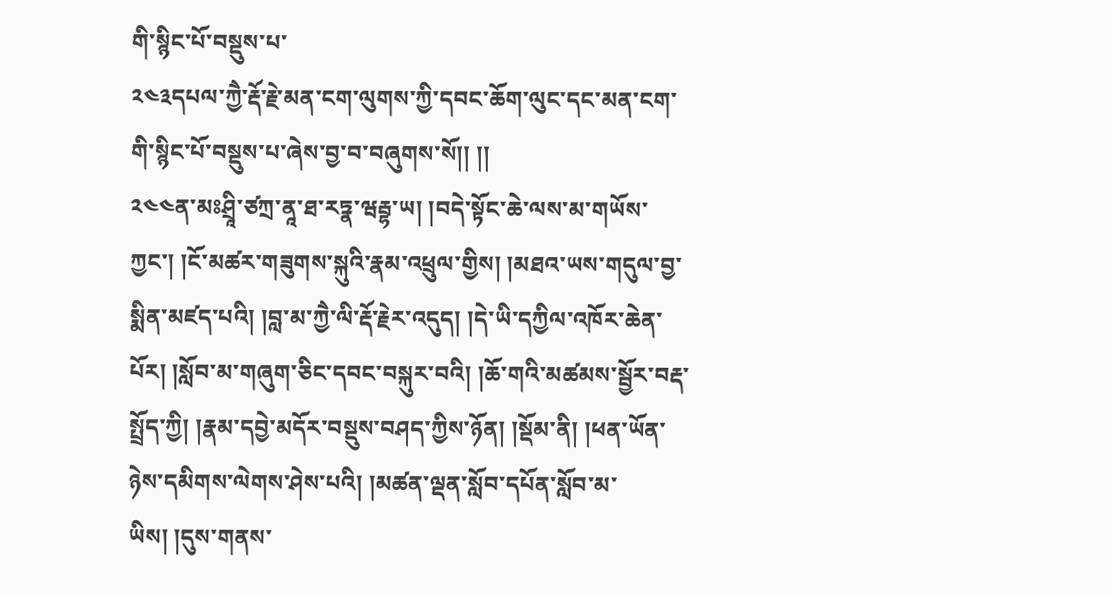གི་སྙིང་པོ་བསྡུས་པ་
༢༤༣དཔལ་ཀྱཻ་རྡོ་རྗེ་མན་ངག་ལུགས་ཀྱི་དབང་ཆོག་ལུང་དང་མན་ངག་གི་སྙིང་པོ་བསྡུས་པ་ཞེས་བྱ་བ་བཞུགས་སོ།། །།
༢༤༤ན་མཿཤྲཱི་ཙཀྲ་ནཱ་ཐ་རཏྣ་ཝརྦྷ་ཡ། །བདེ་སྟོང་ཆེ་ལས་མ་གཡོས་ཀྱང་། །ངོ་མཚར་གཟུགས་སྐུའི་རྣམ་འཕྲུལ་གྱིས། །མཐའ་ཡས་གདུལ་བྱ་སྨིན་མཛད་པའི། །བླ་མ་ཀྱཻ་ལི་རྡོ་རྗེར་འདུད། །དེ་ཡི་དཀྱིལ་འཁོར་ཆེན་པོར། །སློབ་མ་གཞུག་ཅིང་དབང་བསྐུར་བའི། །ཆོ་གའི་མཚམས་སྦྱོར་བརྡ་སྤྲོད་ཀྱི། །རྣམ་དབྱེ་མདོར་བསྡུས་བཤད་ཀྱིས་ཉོན། །སྡོམ་ནི། །ཕན་ཡོན་ཉེས་དམིགས་ལེགས་ཤེས་པའི། །མཚན་ལྡན་སློབ་དཔོན་སློབ་མ་ཡིས། །དུས་གནས་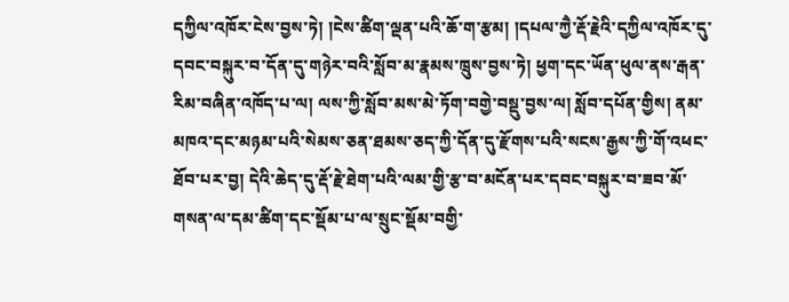དཀྱིལ་འཁོར་ངེས་བྱས་ཏེ། །ངེས་ཚིག་ལྡན་པའི་ཆོ་ག་རྩམ། །དཔལ་ཀྱཻ་རྡོ་རྗེའི་དཀྱིལ་འཁོར་དུ་དབང་བསྐུར་བ་དོན་དུ་གཉེར་བའི་སློབ་མ་རྣམས་ཁྲུས་བྱས་ཏེ། ཕྱག་དང་ཡོན་ཕུལ་ནས་རྒན་རིམ་བཞིན་འཁོད་པ་ལ། ལས་ཀྱི་སློབ་མས་མེ་ཏོག་བགྱེ་བསྡུ་བྱས་ལ། སློབ་དཔོན་གྱིས། ནམ་མཁའ་དང་མཉམ་པའི་སེམས་ཅན་ཐམས་ཅད་ཀྱི་དོན་དུ་རྫོགས་པའི་སངས་རྒྱས་ཀྱི་གོ་འཕང་ཐོབ་པར་བྱ། དེའི་ཆེད་དུ་རྡོ་རྗེ་ཐེག་པའི་ལམ་གྱི་རྩ་བ་མངོན་པར་དབང་བསྐུར་བ་ཟབ་མོ་གསན་ལ་དམ་ཚིག་དང་སྡོམ་པ་ལ་སྲུང་སྡོམ་བགྱི་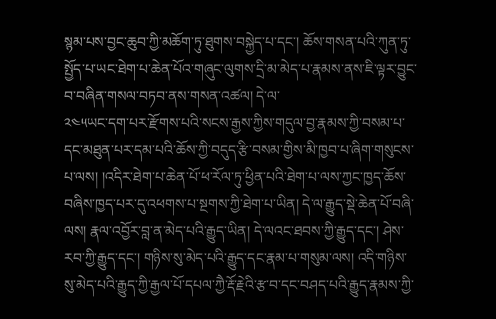སྙམ་པས་བྱང་ཆུབ་ཀྱི་མཆོག་ཏུ་ཐུགས་བསྐྱེད་པ་དང་། ཆོས་གསན་པའི་ཀུན་ཏུ་སྤྱོད་པ་ཡང་ཐེག་པ་ཆེན་པོའ་གཞུང་ལུགས་དྲི་མ་མེད་པ་རྣམས་ནས་ཇི་ལྟར་བྱུང་བ་བཞིན་གསལ་བཏབ་ནས་གསན་འཚལ། དེ་ལ་
༢༤༥ཡང་དག་པར་རྫོགས་པའི་སངས་རྒྱས་ཀྱིས་གདུལ་བྱ་རྣམས་ཀྱི་བསམ་པ་དང་མཐུན་པར་དམ་པའི་ཆོས་ཀྱི་བདུད་རྩི་བསམ་གྱིས་མི་ཁྱབ་པ་ཞིག་གསུངས་པ་ལས། །འདིར་ཐེག་པ་ཆེན་པོ་ཕ་རོལ་ཏུ་ཕྱིན་པའི་ཐེག་པ་ལས་ཀྱང་ཁྱད་ཆོས་བཞིས་ཁྱད་པར་དུ་འཕགས་པ་སྔགས་ཀྱི་ཐེག་པ་ཡིན། དེ་ལ་རྒྱུད་སྡེ་ཆེན་པོ་བཞི་ལས། རྣལ་འབྱོར་བླ་ན་མེད་པའི་རྒྱུད་ཡིན། དེ་ལའང་ཐབས་ཀྱི་རྒྱུད་དང་། ཤེས་རབ་ཀྱི་རྒྱུད་དང་། གཉིས་སུ་མེད་པའི་རྒྱུད་དང་རྣམ་པ་གསུམ་ལས། འདི་གཉིས་སུ་མེད་པའི་རྒྱུད་ཀྱི་རྒྱལ་པོ་དཔལ་ཀྱཻ་རྡོ་རྗེའི་རྩ་བ་དང་བཤད་པའི་རྒྱུད་རྣམས་ཀྱི་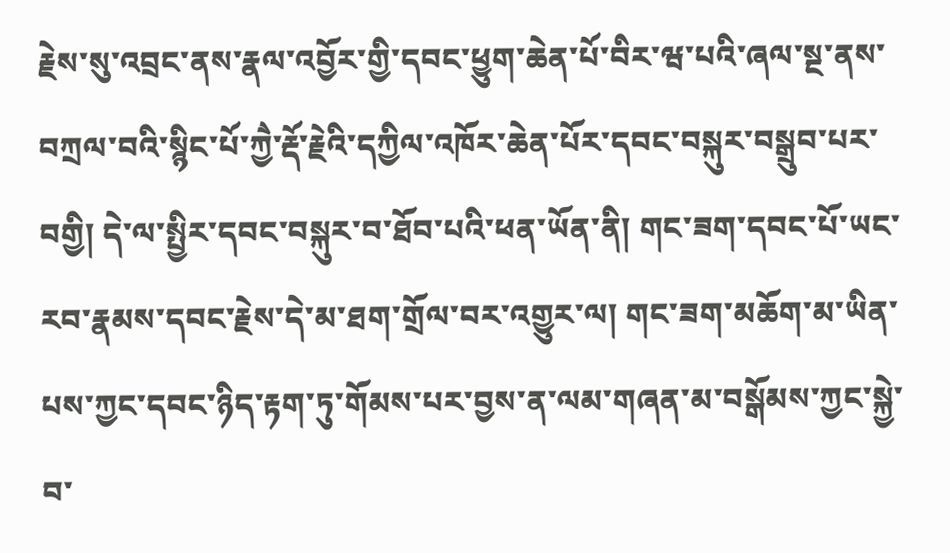རྗེས་སུ་འབྲང་ནས་རྣལ་འབྱོར་གྱི་དབང་ཕྱུག་ཆེན་པོ་བིར་ཝ་པའི་ཞལ་སྔ་ནས་བཀྲལ་བའི་སྙིང་པོ་ཀྱཻ་རྡོ་རྗེའི་དཀྱིལ་འཁོར་ཆེན་པོར་དབང་བསྐུར་བསྒྲུབ་པར་བགྱི། དེ་ལ་སྤྱིར་དབང་བསྐུར་བ་ཐོབ་པའི་ཕན་ཡོན་ནི། གང་ཟག་དབང་པོ་ཡང་རབ་རྣམས་དབང་རྗེས་དེ་མ་ཐག་གྲོལ་བར་འགྱུར་ལ། གང་ཟག་མཆོག་མ་ཡིན་པས་ཀྱང་དབང་ཉིད་རྟག་ཏུ་གོམས་པར་བྱས་ན་ལམ་གཞན་མ་བསྒོམས་ཀྱང་སྐྱེ་བ་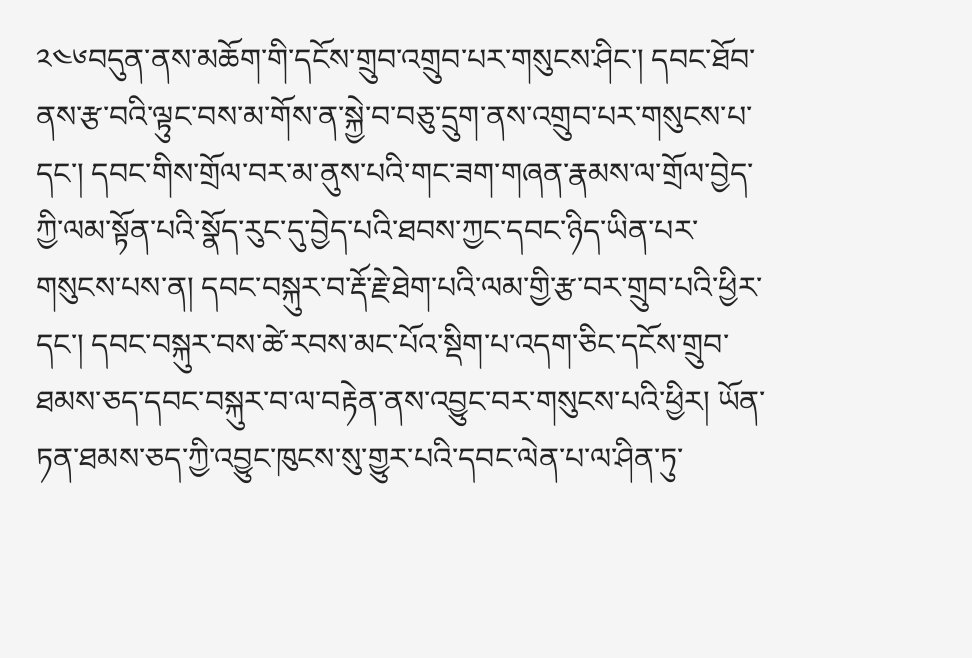༢༤༦བདུན་ནས་མཆོག་གི་དངོས་གྲུབ་འགྲུབ་པར་གསུངས་ཤིང་། དབང་ཐོབ་ནས་རྩ་བའི་ལྟུང་བས་མ་གོས་ན་སྐྱེ་བ་བཅུ་དྲུག་ནས་འགྲུབ་པར་གསུངས་པ་དང་། དབང་གིས་གྲོལ་བར་མ་ནུས་པའི་གང་ཟག་གཞན་རྣམས་ལ་གྲོལ་བྱེད་ཀྱི་ལམ་སྟོན་པའི་སྣོད་རུང་དུ་བྱེད་པའི་ཐབས་ཀྱང་དབང་ཉིད་ཡིན་པར་གསུངས་པས་ན། དབང་བསྐུར་བ་རྡོ་རྗེ་ཐེག་པའི་ལམ་གྱི་རྩ་བར་གྲུབ་པའི་ཕྱིར་དང་། དབང་བསྐུར་བས་ཚེ་རབས་མང་པོའ་སྡིག་པ་འདག་ཅིང་དངོས་གྲུབ་ཐམས་ཅད་དབང་བསྐུར་བ་ལ་བརྟེན་ནས་འབྱུང་བར་གསུངས་པའི་ཕྱིར། ཡོན་ཏན་ཐམས་ཅད་ཀྱི་འབྱུང་ཁུངས་སུ་གྱུར་པའི་དབང་ལེན་པ་ལ་ཤིན་ཏུ་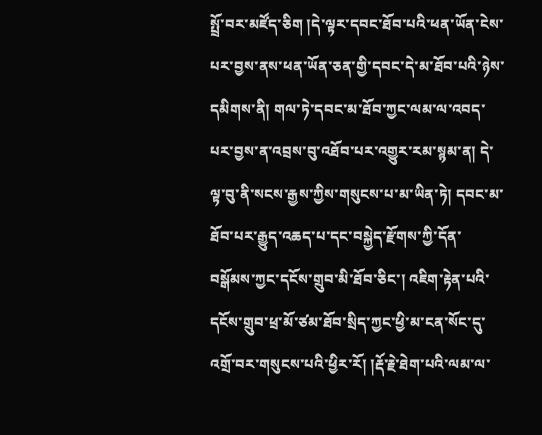སྤྲོ་བར་མཛོད་ཅིག །དེ་ལྟར་དབང་ཐོབ་པའི་ཕན་ཡོན་ངེས་པར་བྱས་ནས་ཕན་ཡོན་ཅན་གྱི་དབང་དེ་མ་ཐོབ་པའི་ཉེས་དམིགས་ནི། གལ་ཏེ་དབང་མ་ཐོབ་ཀྱང་ལམ་ལ་འབད་པར་བྱས་ན་འབྲས་བུ་འཐོབ་པར་འགྱུར་རམ་སྙམ་ན། དེ་ལྟ་བུ་ནི་སངས་རྒྱས་ཀྱིས་གསུངས་པ་མ་ཡིན་ཏེ། དབང་མ་ཐོབ་པར་རྒྱུད་འཆད་པ་དང་བསྐྱེད་རྫོགས་ཀྱི་དོན་བསྒོམས་ཀྱང་དངོས་གྲུབ་མི་ཐོབ་ཅིང་། འཇིག་རྟེན་པའི་དངོས་གྲུབ་ཕྲ་མོ་ཙམ་ཐོབ་སྲིད་ཀྱང་ཕྱི་མ་ངན་སོང་དུ་འགྲོ་བར་གསུངས་པའི་ཕྱིར་རོ། །རྡོ་རྗེ་ཐེག་པའི་ལམ་ལ་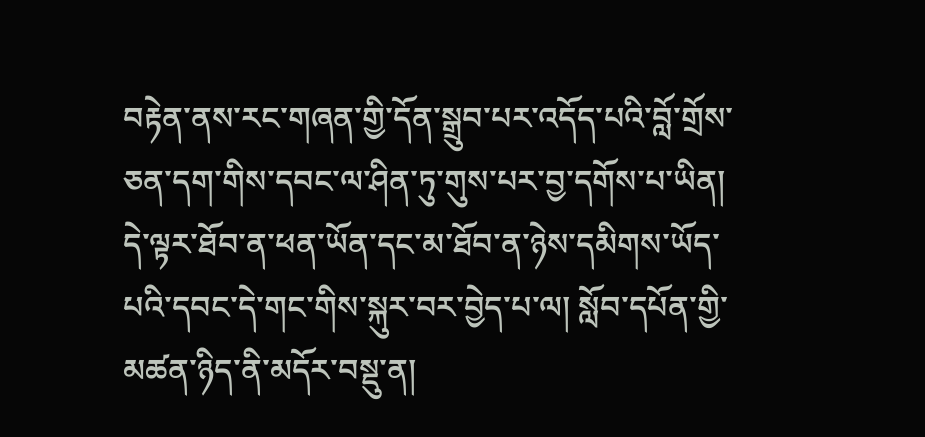བརྟེན་ནས་རང་གཞན་གྱི་དོན་སྒྲུབ་པར་འདོད་པའི་བློ་གྲོས་ཅན་དག་གིས་དབང་ལ་ཤིན་ཏུ་གུས་པར་བྱ་དགོས་པ་ཡིན། དེ་ལྟར་ཐོབ་ན་ཕན་ཡོན་དང་མ་ཐོབ་ན་ཉེས་དམིགས་ཡོད་པའི་དབང་དེ་གང་གིས་སྐུར་བར་བྱེད་པ་ལ། སློབ་དཔོན་གྱི་མཚན་ཉིད་ནི་མདོར་བསྡུ་ན།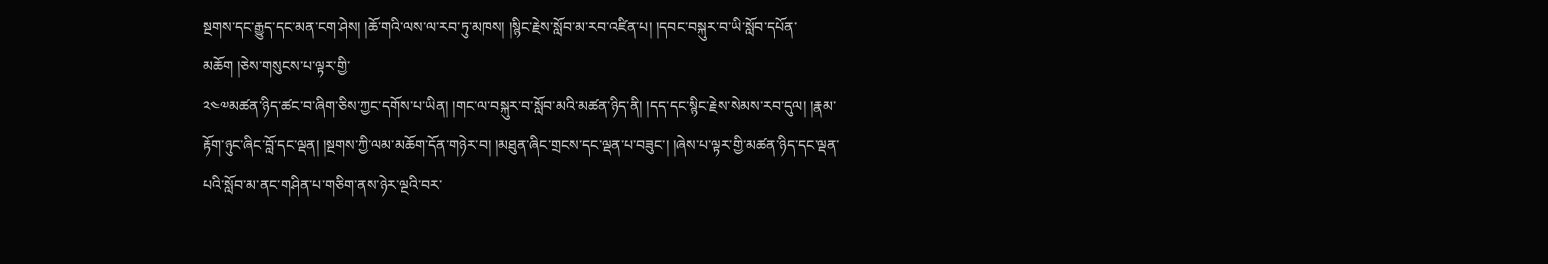སྔགས་དང་རྒྱུད་དང་མན་ངག་ཤེས། །ཆོ་གའི་ལས་ལ་རབ་ཏུ་མཁས། །སྙིང་རྗེས་སློབ་མ་རབ་འཛིན་པ། །དབང་བསྐུར་བ་ཡི་སློབ་དཔོན་མཆོག །ཅེས་གསུངས་པ་ལྟར་གྱི་
༢༤༧མཚན་ཉིད་ཚང་བ་ཞིག་ཅིས་ཀྱང་དགོས་པ་ཡིན། །གང་ལ་བསྐུར་བ་སློབ་མའི་མཚན་ཉིད་ནི། །དད་དང་སྙིང་རྗེས་སེམས་རབ་དུལ། །རྣམ་རྟོག་ཉུང་ཞིང་བློ་དང་ལྡན། །སྔགས་ཀྱི་ལམ་མཆོག་དོན་གཉེར་བ། །མཐུན་ཞིང་གྲངས་དང་ལྡན་པ་བཟུང་། །ཞེས་པ་ལྟར་གྱི་མཚན་ཉིད་དང་ལྡན་པའི་སློབ་མ་ནང་གཤིན་པ་གཅིག་ནས་ཉེར་ལྔའི་བར་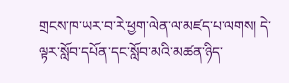གྲངས་ཁ་ཡར་བ་རེ་ཕྱག་ལེན་ལ་མཛད་པ་ལགས། དེ་ལྟར་སློབ་དཔོན་དང་སློབ་མའི་མཚན་ཉིད་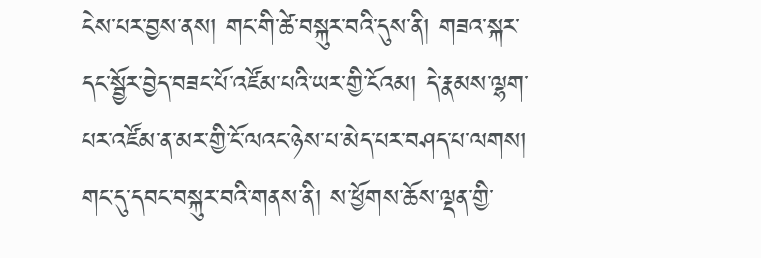ངེས་པར་བྱས་ནས། གང་གི་ཚེ་བསྐུར་བའི་དུས་ནི། གཟའ་སྐར་དང་སྦྱོར་བྱེད་བཟང་པོ་འཛོམ་པའི་ཡར་གྱི་ངོའམ། དེ་རྣམས་ལྷག་པར་འཛོམ་ན་མར་གྱི་ངོ་ལའང་ཉེས་པ་མེད་པར་བཤད་པ་ལགས། གང་དུ་དབང་བསྐུར་བའི་གནས་ནི། ས་ཕྱོགས་ཆོས་ལྡན་གྱི་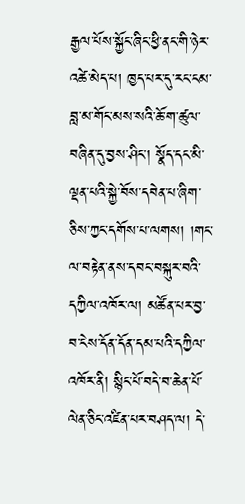རྒྱལ་པོས་སྐྱོང་ཞིང་ཕྱི་ནང་གི་ཉེར་འཚེ་མེད་པ། ཁྱད་པར་དུ་རང་ངམ་བླ་མ་གོང་མས་སའི་ཆོ་ག་ཚུལ་བཞིན་དུ་བྱས་ཤིང་། སྣོད་དང་མི་ལྡན་པའི་སྐྱེ་བོས་དབེན་པ་ཞིག་ཅིས་ཀྱང་དགོས་པ་ལགས། །གང་ལ་བརྟེན་ནས་དབང་བསྐུར་བའི་དཀྱིལ་འཁོར་ལ། མཚོན་པར་བྱ་བ་ངེས་དོན་དོན་དམ་པའི་དཀྱིལ་འཁོར་ནི། སྙིང་པོ་བདེ་བ་ཆེན་པོ་ལེན་ཅིང་འཛིན་པར་བཤད་ལ། དེ་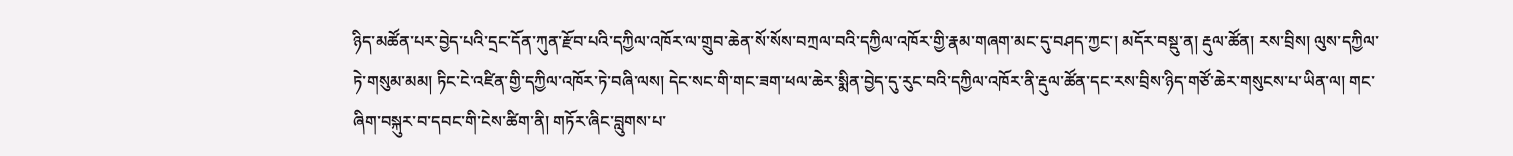ཉིད་མཚོན་པར་བྱེད་པའི་དྲང་དོན་ཀུན་རྫོབ་པའི་དཀྱིལ་འཁོར་ལ་གྲུབ་ཆེན་སོ་སོས་བཀྲལ་བའི་དཀྱིལ་འཁོར་གྱི་རྣམ་གཞག་མང་དུ་བཤད་ཀྱང་། མདོར་བསྡུ་ན། རྡུལ་ཚོན། རས་བྲིས། ལུས་དཀྱིལ་ཏེ་གསུམ་མམ། ཏིང་ངེ་འཛིན་གྱི་དཀྱིལ་འཁོར་ཏེ་བཞི་ལས། དེང་སང་གི་གང་ཟག་ཕལ་ཆེར་སྨིན་བྱེད་དུ་རུང་བའི་དཀྱིལ་འཁོར་ནི་རྡུལ་ཚོན་དང་རས་བྲིས་ཉིད་གཙོ་ཆེར་གསུངས་པ་ཡིན་ལ། གང་ཞིག་བསྐུར་བ་དབང་གི་ངེས་ཚིག་ནི། གཏོར་ཞིང་བླུགས་པ་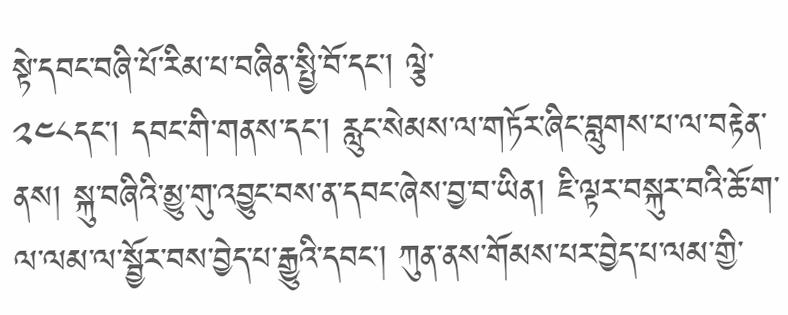སྟེ་དབང་བཞི་པོ་རིམ་པ་བཞིན་སྤྱི་བོ་དང་། ལྕེ་
༢༤༨དང་། དབང་གི་གནས་དང་། རླུང་སེམས་ལ་གཏོར་ཞིང་བླུགས་པ་ལ་བརྟེན་ནས། སྐུ་བཞིའི་མྱུ་གུ་འབྱུང་བས་ན་དབང་ཞེས་བྱ་བ་ཡིན། ཇི་ལྟར་བསྐུར་བའི་ཆོ་ག་ལ་ལམ་ལ་སྦྱོར་བས་བྱེད་པ་རྒྱུའི་དབང་། ཀུན་ནས་གོམས་པར་བྱེད་པ་ལམ་གྱི་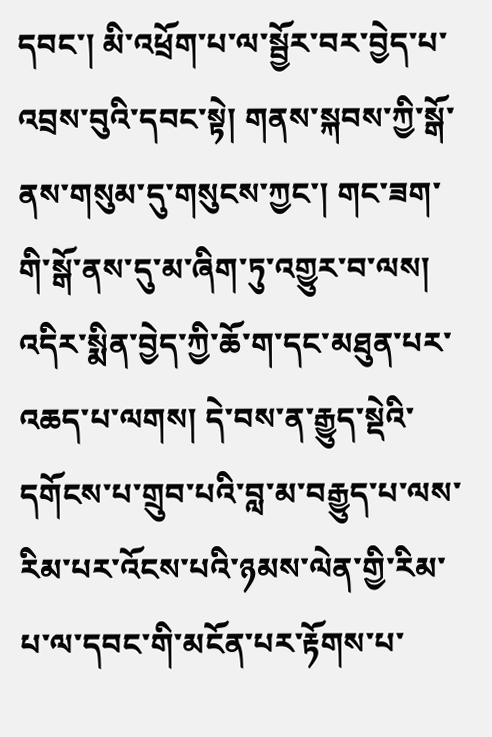དབང་། མི་འཕྲོག་པ་ལ་སྦྱོར་བར་བྱེད་པ་འབྲས་བུའི་དབང་སྟེ། གནས་སྐབས་ཀྱི་སྒོ་ནས་གསུམ་དུ་གསུངས་ཀྱང་། གང་ཟག་གི་སྒོ་ནས་དུ་མ་ཞིག་ཏུ་འགྱུར་བ་ལས། འདིར་སྨིན་བྱེད་ཀྱི་ཆོ་ག་དང་མཐུན་པར་འཆད་པ་ལགས། དེ་བས་ན་རྒྱུད་སྡེའི་དགོངས་པ་གྲུབ་པའི་བླ་མ་བརྒྱུད་པ་ལས་རིམ་པར་འོངས་པའི་ཉམས་ལེན་གྱི་རིམ་པ་ལ་དབང་གི་མངོན་པར་རྟོགས་པ་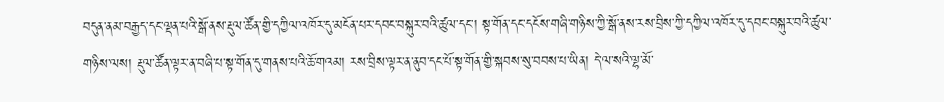བདུན་ནམ་བརྒྱད་དང་ལྡན་པའི་སྒོ་ནས་རྡུལ་ཚོན་གྱི་དཀྱིལ་འཁོར་དུ་མངོན་པར་དབང་བསྐུར་བའི་ཚུལ་དང་། སྟ་གོན་དང་དངོས་གཞི་གཉིས་ཀྱི་སྒོ་ནས་རས་བྲིས་ཀྱི་དཀྱིལ་འཁོར་དུ་དབང་བསྐུར་བའི་ཚུལ་གཉིས་ལས། རྡུལ་ཚོན་ལྟར་ན་བཞི་པ་སྟ་གོན་དུ་གནས་པའི་ཆོ་གའམ། རས་བྲིས་ལྟར་ན་ནུབ་དང་པོ་སྟ་གོན་གྱི་སྐབས་སུ་བབས་པ་ཡིན། དེ་ལ་སའི་ལྷ་མོ་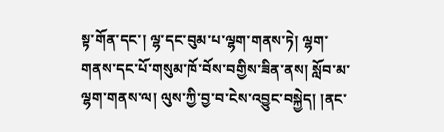སྟ་གོན་དང་། ལྷ་དང་བུམ་པ་ལྷག་གནས་ཏེ། ལྷག་གནས་དང་པོ་གསུམ་ཁོ་བོས་བགྱིས་ཟིན་ནས། སློབ་མ་ལྷག་གནས་ལ། ལུས་ཀྱི་བྱ་བ་ངེས་འབྱུང་བསྐྱེད། །ནང་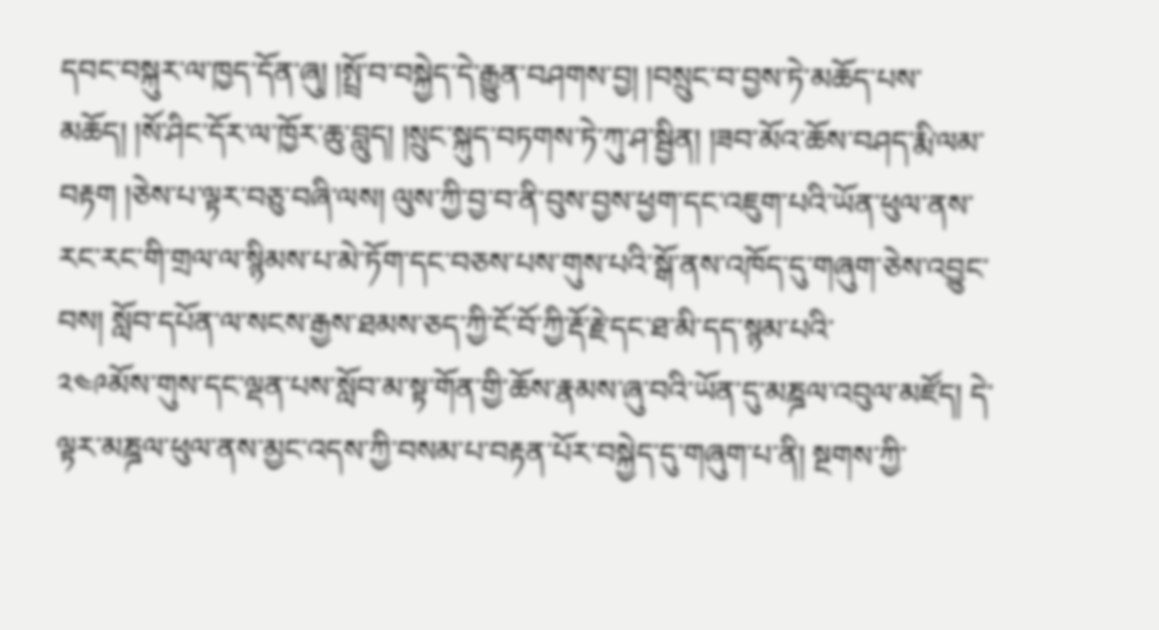དབང་བསྐུར་ལ་ཁྱད་དོན་ཞུ། །སྤྲོ་བ་བསྐྱེད་དེ་རྒྱུན་བཤགས་བྱ། །བསྲུང་བ་བྱས་ཏེ་མཆོད་པས་མཆོད། །སོ་ཤིང་དོར་ལ་ཁྱོར་ཆུ་བླུད། །སྲུང་སྐུད་བཏགས་ཏེ་ཀུ་ཤ་སྦྱིན། །ཟབ་མོའ་ཆོས་བཤད་རྨི་ལམ་བརྟག །ཅེས་པ་ལྟར་བཅུ་བཞི་ལས། ལུས་ཀྱི་བྱ་བ་ནི་བུས་བྱས་ཕྱག་དང་འཇུག་པའི་ཡོན་ཕུལ་ནས་རང་རང་གི་གྲལ་ལ་སྙིམས་པ་མེ་ཏོག་དང་བཅས་པས་གུས་པའི་སྒོ་ནས་འཁོད་དུ་གཞུག་ཅེས་འབྱུང་བས། སློབ་དཔོན་ལ་སངས་རྒྱས་ཐམས་ཅད་ཀྱི་ངོ་བོ་ཀྱི་རྡོ་རྗེ་དང་ཐ་མི་དད་སྙམ་པའི་
༢༤༩མོས་གུས་དང་ལྡན་པས་སློབ་མ་སྟ་གོན་གྱི་ཆོས་རྣམས་ཞུ་བའི་ཡོན་དུ་མཎྜལ་འབུལ་མཛོད། དེ་ལྟར་མཎྜལ་ཕུལ་ནས་མྱང་འདས་ཀྱི་བསམ་པ་བརྟན་པོར་བསྐྱེད་དུ་གཞུག་པ་ནི། སྔགས་ཀྱི་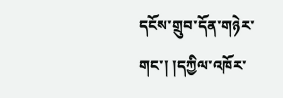དངོས་གྲུབ་དོན་གཉེར་གང་། །དཀྱིལ་འཁོར་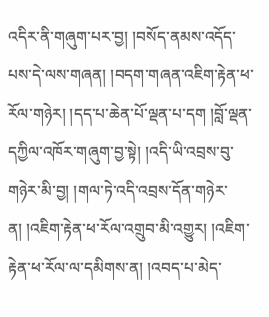འདིར་ནི་གཞུག་པར་བྱ། །བསོད་ནམས་འདོད་པས་དེ་ལས་གཞན། །བདག་གཞན་འཇིག་རྟེན་ཕ་རོལ་གཉེར། །དད་པ་ཆེན་པོ་ལྡན་པ་དག །བློ་ལྡན་དཀྱིལ་འཁོར་གཞུག་བྱ་སྟེ། །འདི་ཡི་འབྲས་བུ་གཉེར་མི་བྱ། །གལ་ཏེ་འདི་འབྲས་དོན་གཉེར་ན། །འཇིག་རྟེན་ཕ་རོལ་འགྲུབ་མི་འགྱུར། །འཇིག་རྟེན་ཕ་རོལ་ལ་དམིགས་ན། །འབད་པ་མེད་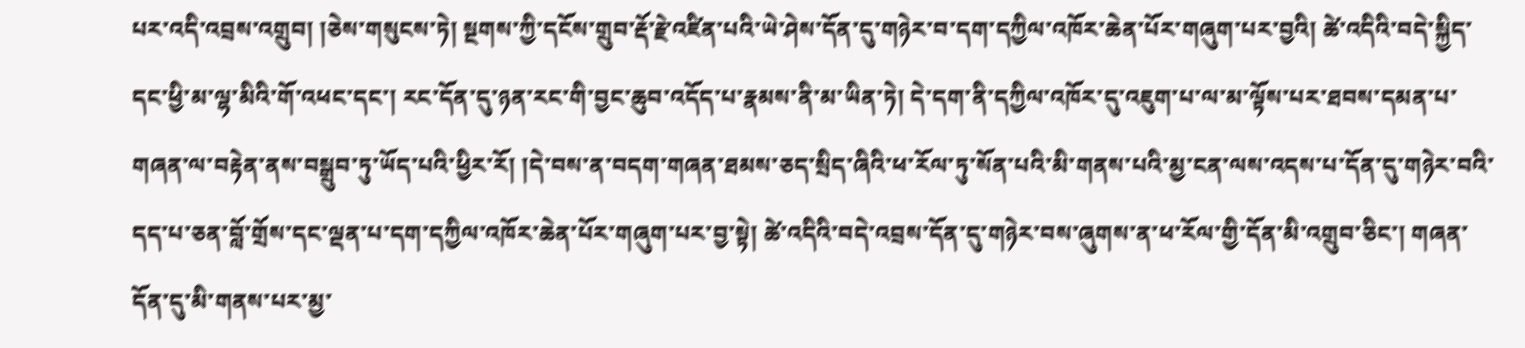པར་འདི་འབྲས་འགྲུབ། །ཅེས་གསུངས་ཏེ། སྔགས་ཀྱི་དངོས་གྲུབ་རྡོ་རྗེ་འཛིན་པའི་ཡེ་ཤེས་དོན་དུ་གཉེར་བ་དག་དཀྱིལ་འཁོར་ཆེན་པོར་གཞུག་པར་བྱའི། ཚེ་འདིའི་བདེ་སྐྱིད་དང་ཕྱི་མ་ལྷ་མིའི་གོ་འཕང་དང་། རང་དོན་དུ་ཉན་རང་གི་བྱང་ཆུབ་འདོད་པ་རྣམས་ནི་མ་ཡིན་ཏེ། དེ་དག་ནི་དཀྱིལ་འཁོར་དུ་འཇུག་པ་ལ་མ་ལྟོས་པར་ཐབས་དམན་པ་གཞན་ལ་བརྟེན་ནས་བསྒྲུབ་ཏུ་ཡོད་པའི་ཕྱིར་རོ། །དེ་བས་ན་བདག་གཞན་ཐམས་ཅད་སྲིད་ཞིའི་ཕ་རོལ་ཏུ་སོན་པའི་མི་གནས་པའི་མྱ་ངན་ལས་འདས་པ་དོན་དུ་གཉེར་བའི་དད་པ་ཅན་བློ་གྲོས་དང་ལྡན་པ་དག་དཀྱིལ་འཁོར་ཆེན་པོར་གཞུག་པར་བྱ་སྟེ། ཚེ་འདིའི་བདེ་འབྲས་དོན་དུ་གཉེར་བས་ཞུགས་ན་ཕ་རོལ་གྱི་དོན་མི་འགྲུབ་ཅིང་། གཞན་དོན་དུ་མི་གནས་པར་མྱ་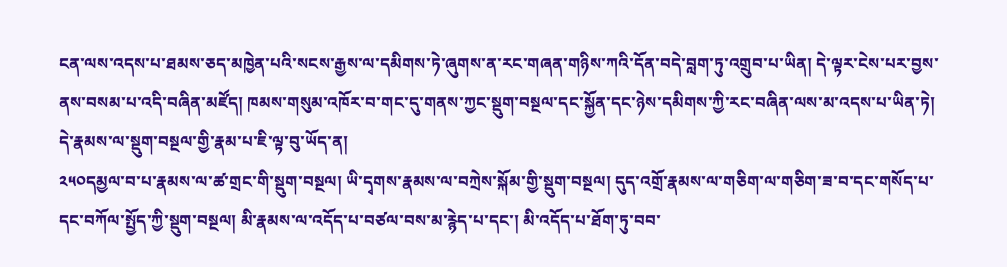ངན་ལས་འདས་པ་ཐམས་ཅད་མཁྱེན་པའི་སངས་རྒྱས་ལ་དམིགས་ཏེ་ཞུགས་ན་རང་གཞན་གཉིས་ཀའི་དོན་བདེ་བླག་ཏུ་འགྲུབ་པ་ཡིན། དེ་ལྟར་ངེས་པར་བྱས་ནས་བསམ་པ་འདི་བཞིན་མཛོད། ཁམས་གསུམ་འཁོར་བ་གང་དུ་གནས་ཀྱང་སྡུག་བསྔལ་དང་སྐྱོན་དང་ཉེས་དམིགས་ཀྱི་རང་བཞིན་ལས་མ་འདས་པ་ཡིན་ཏེ། དེ་རྣམས་ལ་སྡུག་བསྔལ་གྱི་རྣམ་པ་ཇི་ལྟ་བུ་ཡོད་ན།
༢༥༠དམྱལ་བ་པ་རྣམས་ལ་ཚ་གྲང་གི་སྡུག་བསྔལ། ཡི་དྭགས་རྣམས་ལ་བཀྲེས་སྐོམ་གྱི་སྡུག་བསྔལ། དུད་འགྲོ་རྣམས་ལ་གཅིག་ལ་གཅིག་ཟ་བ་དང་གསོད་པ་དང་བཀོལ་སྤྱོད་ཀྱི་སྡུག་བསྔལ། མི་རྣམས་ལ་འདོད་པ་བཙལ་བས་མ་རྙེད་པ་དང་། མི་འདོད་པ་ཐོག་ཏུ་བབ་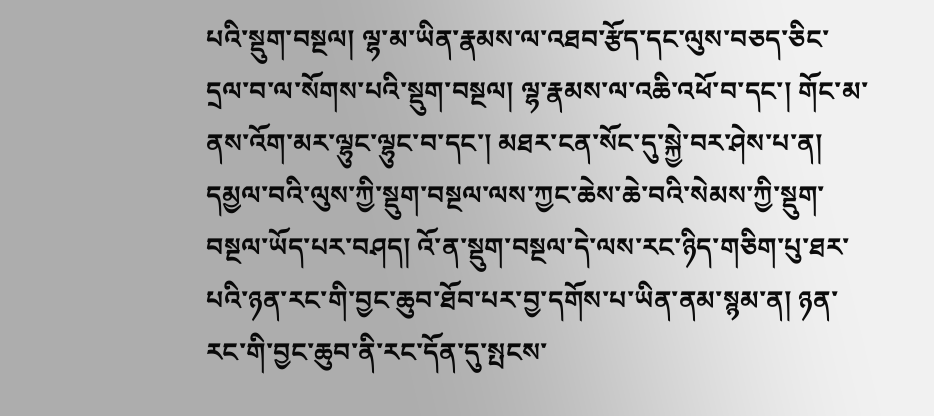པའི་སྡུག་བསྔལ། ལྷ་མ་ཡིན་རྣམས་ལ་འཐབ་རྩོད་དང་ལུས་བཅད་ཅིང་དྲལ་བ་ལ་སོགས་པའི་སྡུག་བསྔལ། ལྷ་རྣམས་ལ་འཆི་འཕོ་བ་དང་། གོང་མ་ནས་འོག་མར་ལྷུང་ལྷུང་བ་དང་། མཐར་ངན་སོང་དུ་སྐྱེ་བར་ཤེས་པ་ན། དམྱལ་བའི་ལུས་ཀྱི་སྡུག་བསྔལ་ལས་ཀྱང་ཆེས་ཆེ་བའི་སེམས་ཀྱི་སྡུག་བསྔལ་ཡོད་པར་བཤད། འོ་ན་སྡུག་བསྔལ་དེ་ལས་རང་ཉིད་གཅིག་པུ་ཐར་པའི་ཉན་རང་གི་བྱང་ཆུབ་ཐོབ་པར་བྱ་དགོས་པ་ཡིན་ནམ་སྙམ་ན། ཉན་རང་གི་བྱང་ཆུབ་ནི་རང་དོན་དུ་སྤངས་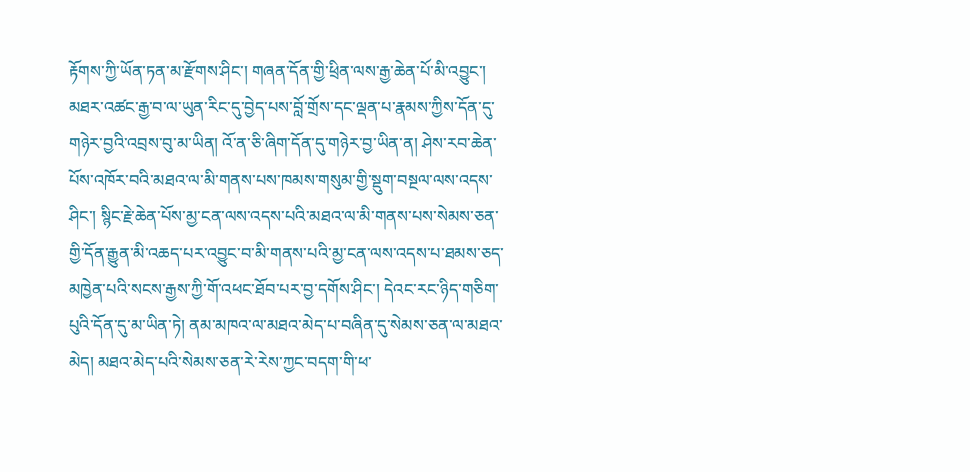རྟོགས་ཀྱི་ཡོན་ཏན་མ་རྫོགས་ཤིང་། གཞན་དོན་གྱི་ཕྲིན་ལས་རྒྱ་ཆེན་པོ་མི་འབྱུང་། མཐར་འཚང་རྒྱ་བ་ལ་ཡུན་རིང་དུ་བྱེད་པས་བློ་གྲོས་དང་ལྡན་པ་རྣམས་ཀྱིས་དོན་དུ་གཉེར་བྱའི་འབྲས་བུ་མ་ཡིན། འོ་ན་ཅི་ཞིག་དོན་དུ་གཉེར་བྱ་ཡིན་ན། ཤེས་རབ་ཆེན་པོས་འཁོར་བའི་མཐའ་ལ་མི་གནས་པས་ཁམས་གསུམ་གྱི་སྡུག་བསྔལ་ལས་འདས་ཤིང་། སྙིང་རྗེ་ཆེན་པོས་མྱ་ངན་ལས་འདས་པའི་མཐའ་ལ་མི་གནས་པས་སེམས་ཅན་གྱི་དོན་རྒྱུན་མི་འཆད་པར་འབྱུང་བ་མི་གནས་པའི་མྱ་ངན་ལས་འདས་པ་ཐམས་ཅད་མཁྱེན་པའི་སངས་རྒྱས་ཀྱི་གོ་འཕང་ཐོབ་པར་བྱ་དགོས་ཤིང་། དེའང་རང་ཉིད་གཅིག་པུའི་དོན་དུ་མ་ཡིན་ཏེ། ནམ་མཁའ་ལ་མཐའ་མེད་པ་བཞིན་དུ་སེམས་ཅན་ལ་མཐའ་མེད། མཐའ་མེད་པའི་སེམས་ཅན་རེ་རེས་ཀྱང་བདག་གི་ཕ་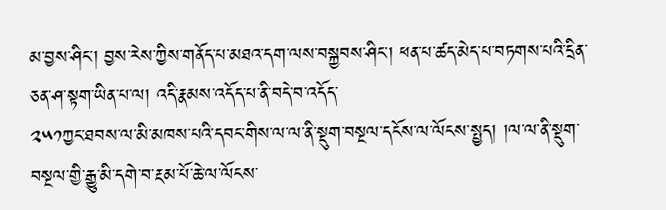མ་བྱས་ཤིང་། བྱས་རེས་ཀྱིས་གནོད་པ་མཐའ་དག་ལས་བསྐྱབས་ཤིང་། ཕན་པ་ཚད་མེད་པ་བཏགས་པའི་དྲིན་ཅན་ཤ་སྟག་ཡིན་པ་ལ། འདི་རྣམས་འདོད་པ་ནི་བདེ་བ་འདོད་
༢༥༡ཀྱང་ཐབས་ལ་མི་མཁས་པའི་དབང་གིས་ལ་ལ་ནི་སྡུག་བསྔལ་དངོས་ལ་ལོངས་སྤྱད། །ལ་ལ་ནི་སྡུག་བསྔལ་གྱི་རྒྱུ་མི་དགེ་བ་རྔམ་པོ་ཆེ་ལ་ལོངས་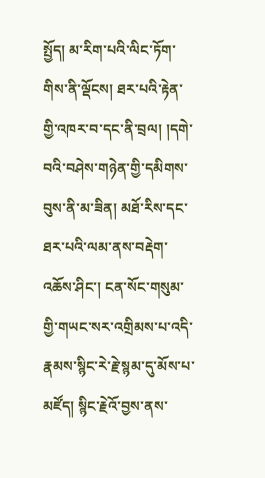སྤྱོད། མ་རིག་པའི་ལིང་ཏོག་གིས་ནི་ལྡོངས། ཐར་པའི་རྟེན་གྱི་འཁར་བ་དང་ནི་བྲལ། །དགེ་བའི་བཤེས་གཉེན་གྱི་དམིགས་བུས་ནི་མ་ཟིན། མཐོ་རིས་དང་ཐར་པའི་ལམ་ནས་བརྡེག་འཆོས་ཤིང་། ངན་སོང་གསུམ་གྱི་གཡང་སར་འགྲིམས་པ་འདི་རྣམས་སྙིང་རེ་རྗེ་སྙམ་དུ་མོས་པ་མཛོད། སྙིང་རྗེའོ་བྱས་ནས་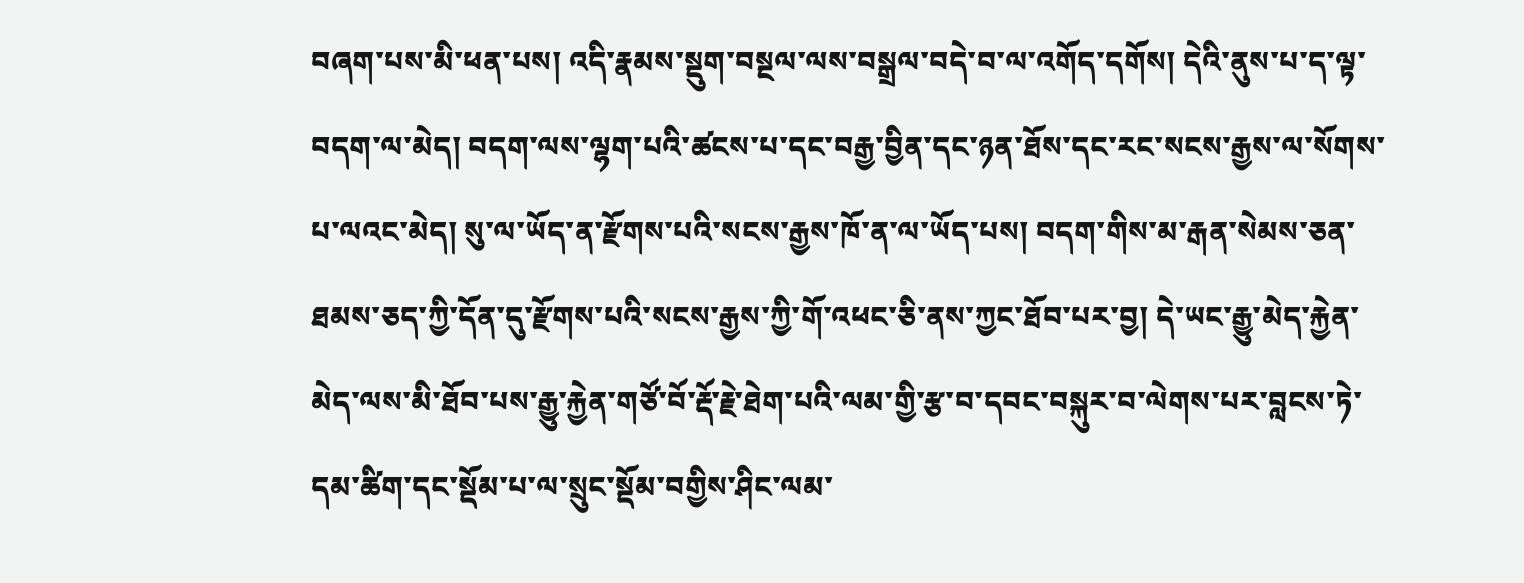བཞག་པས་མི་ཕན་པས། འདི་རྣམས་སྡུག་བསྔལ་ལས་བསྒྲལ་བདེ་བ་ལ་འགོད་དགོས། དེའི་ནུས་པ་ད་ལྟ་བདག་ལ་མེད། བདག་ལས་ལྷག་པའི་ཚངས་པ་དང་བརྒྱ་བྱིན་དང་ཉན་ཐོས་དང་རང་སངས་རྒྱས་ལ་སོགས་པ་ལའང་མེད། སུ་ལ་ཡོད་ན་རྫོགས་པའི་སངས་རྒྱས་ཁོ་ན་ལ་ཡོད་པས། བདག་གིས་མ་རྒན་སེམས་ཅན་ཐམས་ཅད་ཀྱི་དོན་དུ་རྫོགས་པའི་སངས་རྒྱས་ཀྱི་གོ་འཕང་ཅི་ནས་ཀྱང་ཐོབ་པར་བྱ། དེ་ཡང་རྒྱུ་མེད་རྐྱེན་མེད་ལས་མི་ཐོབ་པས་རྒྱུ་རྐྱེན་གཙོ་བོ་རྡོ་རྗེ་ཐེག་པའི་ལམ་གྱི་རྩ་བ་དབང་བསྐུར་བ་ལེགས་པར་བླངས་ཏེ་དམ་ཚིག་དང་སྡོམ་པ་ལ་སྲུང་སྡོམ་བགྱིས་ཤིང་ལམ་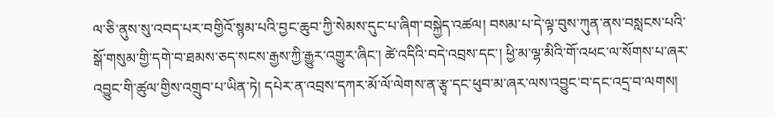ལ་ཅི་ནུས་སུ་འབད་པར་བགྱིའོ་སྙམ་པའི་བྱང་ཆུབ་ཀྱི་སེམས་དུང་པ་ཞིག་བསྐྱེད་འཚལ། བསམ་པ་དེ་ལྟ་བུས་ཀུན་ནས་བསླངས་པའི་སྒོ་གསུམ་གྱི་དགེ་བ་ཐམས་ཅད་སངས་རྒྱས་ཀྱི་རྒྱུར་འགྱུར་ཞིང་། ཚེ་འདིའི་བདེ་འབྲས་དང་། ཕྱི་མ་ལྷ་མིའི་གོ་འཕང་ལ་སོགས་པ་ཞར་འབྱུང་གི་ཚུལ་གྱིས་འགྲུབ་པ་ཡིན་ཏེ། དཔེར་ན་འབྲས་དཀར་མོ་ལོ་ལེགས་ན་རྩྭ་དང་ཕུབ་མ་ཞར་ལས་འབྱུང་བ་དང་འདྲ་བ་ལགས།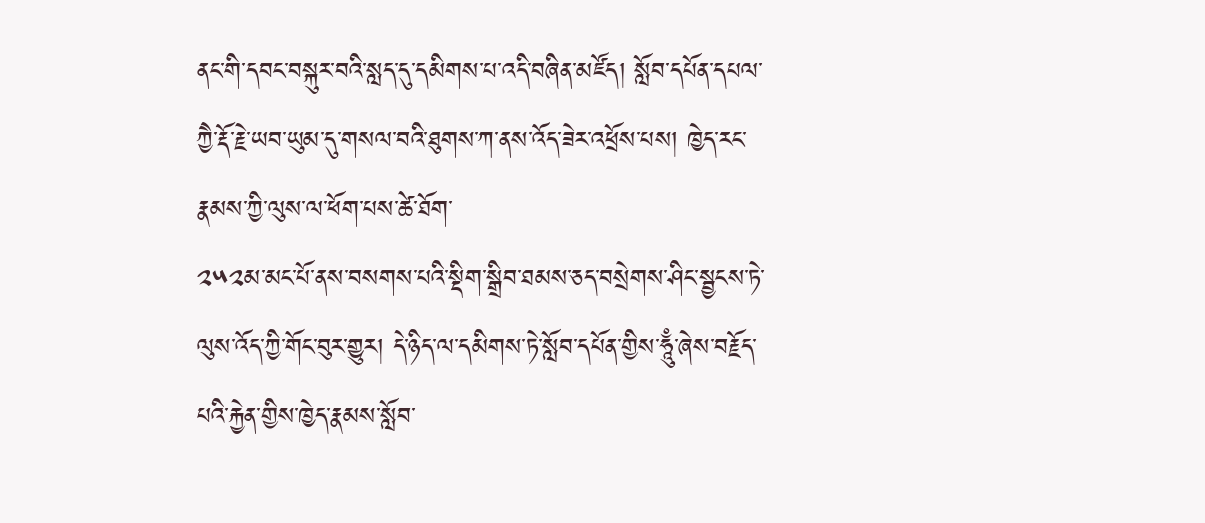ནང་གི་དབང་བསྐུར་བའི་སླད་དུ་དམིགས་པ་འདི་བཞིན་མཛོད། སློབ་དཔོན་དཔལ་ཀྱཻ་རྡོ་རྗེ་ཡབ་ཡུམ་དུ་གསལ་བའི་ཐུགས་ཀ་ནས་འོད་ཟེར་འཕྲོས་པས། ཁྱེད་རང་རྣམས་ཀྱི་ལུས་ལ་ཕོག་པས་ཚེ་ཐོག་
༢༥༢མ་མང་པོ་ནས་བསགས་པའི་སྡིག་སྒྲིབ་ཐམས་ཅད་བསྲེགས་ཤིང་སྦྱངས་ཏེ་ལུས་འོད་ཀྱི་གོང་བུར་གྱུར། དེ་ཉིད་ལ་དམིགས་ཏེ་སློབ་དཔོན་གྱིས་ཧཱུྃ་ཞེས་བརྗོད་པའི་རྐྱེན་གྱིས་ཁྱེད་རྣམས་སློབ་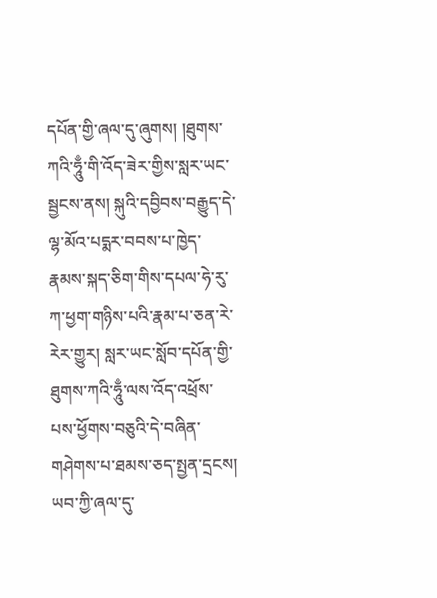དཔོན་གྱི་ཞལ་དུ་ཞུགས། །ཐུགས་ཀའི་ཧཱུྃ་གི་འོད་ཟེར་གྱིས་སླར་ཡང་སྦྱངས་ནས། སྐུའི་དབྱིབས་བརྒྱུད་དེ་ལྷ་མོའ་པདྨར་བབས་པ་ཁྱེད་རྣམས་སྐད་ཅིག་གིས་དཔལ་ཧེ་རུ་ཀ་ཕྱག་གཉིས་པའི་རྣམ་པ་ཅན་རེ་རེར་གྱུར། སླར་ཡང་སློབ་དཔོན་གྱི་ཐུགས་ཀའི་ཧཱུྃ་ལས་འོད་འཕྲོས་པས་ཕྱོགས་བཅུའི་དེ་བཞིན་གཤེགས་པ་ཐམས་ཅད་སྤྱན་དྲངས། ཡབ་ཀྱི་ཞལ་དུ་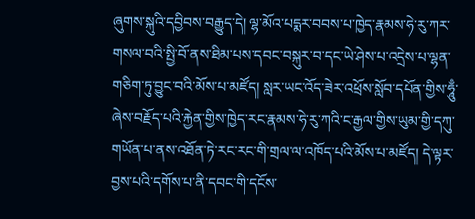ཞུགས་སྐུའི་དབྱིབས་བརྒྱུད་དེ། ལྷ་མོའ་པདྨར་བབས་པ་ཁྱེད་རྣམས་ཧེ་རུ་ཀར་གསལ་བའི་སྤྱི་བོ་ནས་ཐིམ་པས་དབང་བསྐུར་བ་དང་ཡེ་ཤེས་པ་འདྲེས་པ་ལྷན་གཅིག་ཏུ་བྱུང་བའི་མོས་པ་མཛོད། སླར་ཡང་འོད་ཟེར་འཕྲོས་སློབ་དཔོན་གྱིས་ཧཱུྃ་ཞེས་བརྗོད་པའི་རྐྱེན་གྱིས་ཁྱེད་རང་རྣམས་ཧེ་རུ་ཀའི་ང་རྒྱལ་གྱིས་ཡུམ་གྱི་དཀུ་གཡོན་པ་ནས་འཐོན་ཏེ་རང་རང་གི་གྲལ་ལ་འཁོད་པའི་མོས་པ་མཛོད། དེ་ལྟར་བྱས་པའི་དགོས་པ་ནི་དབང་གི་དངོས་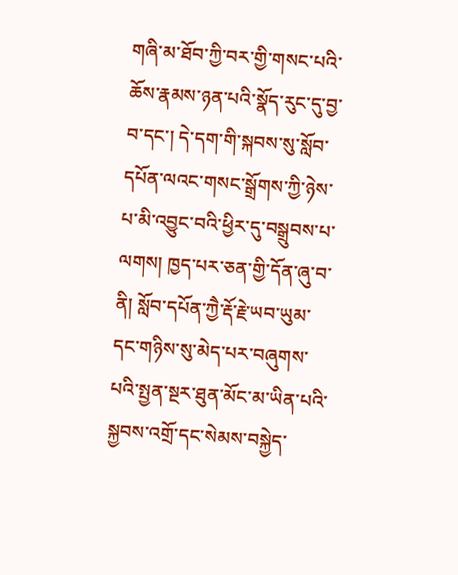གཞི་མ་ཐོབ་ཀྱི་བར་གྱི་གསང་པའི་ཆོས་རྣམས་ཉན་པའི་སྣོད་རུང་དུ་བྱ་བ་དང་། དེ་དག་གི་སྐབས་སུ་སློབ་དཔོན་ལའང་གསང་སྒྲོགས་ཀྱི་ཉེས་པ་མི་འབྱུང་བའི་ཕྱིར་དུ་བསྒྲུབས་པ་ལགས། ཁྱད་པར་ཅན་གྱི་དོན་ཞུ་བ་ནི། སློབ་དཔོན་ཀྱཻ་རྡོ་རྗེ་ཡབ་ཡུམ་དང་གཉིས་སུ་མེད་པར་བཞུགས་པའི་སྤྱན་སྔར་ཐུན་མོང་མ་ཡིན་པའི་སྐྱབས་འགྲོ་དང་སེམས་བསྐྱེད་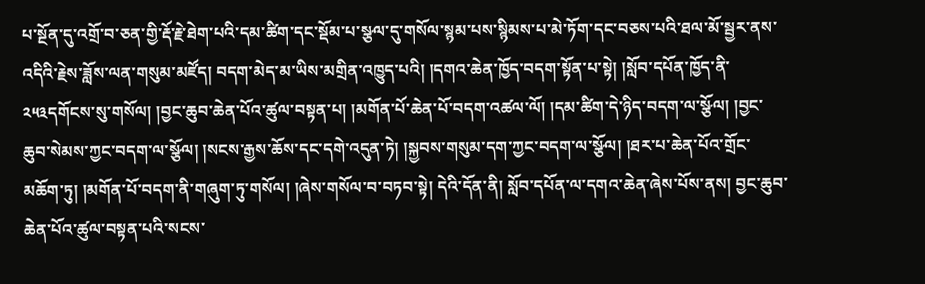པ་སྔོན་དུ་འགྲོ་བ་ཅན་གྱི་རྡོ་རྗེ་ཐེག་པའི་དམ་ཚིག་དང་སྡོམ་པ་སྩལ་དུ་གསོལ་སྙམ་པས་སྙིམས་པ་མེ་ཏོག་དང་བཅས་པའི་ཐལ་མོ་སྦྱར་ནས་འདིའི་རྗེས་ཟློས་ལན་གསུམ་མཛོད། བདག་མེད་མ་ཡིས་མགྲིན་འཁྱུད་པའི། །དགའ་ཆེན་ཁྱོད་བདག་སྟོན་པ་སྟེ། །སློབ་དཔོན་ཁྱོད་ནི་
༢༥༣དགོངས་སུ་གསོལ། །བྱང་ཆུབ་ཆེན་པོའ་ཚུལ་བསྟན་པ། །མགོན་པོ་ཆེན་པོ་བདག་འཚལ་ལོ། །དམ་ཚིག་དེ་ཉིད་བདག་ལ་སྩོལ། །བྱང་ཆུབ་སེམས་ཀྱང་བདག་ལ་སྩོལ། །སངས་རྒྱས་ཆོས་དང་དགེ་འདུན་ཏེ། །སྐྱབས་གསུམ་དག་ཀྱང་བདག་ལ་སྩོལ། །ཐར་པ་ཆེན་པོའ་གྲོང་མཆོག་ཏུ། །མགོན་པོ་བདག་ནི་གཞུག་ཏུ་གསོལ། །ཞེས་གསོལ་བ་བཏབ་སྟེ། དེའི་དོན་ནི། སློབ་དཔོན་ལ་དགའ་ཆེན་ཞེས་པོས་ནས། བྱང་ཆུབ་ཆེན་པོའ་ཚུལ་བསྟན་པའི་སངས་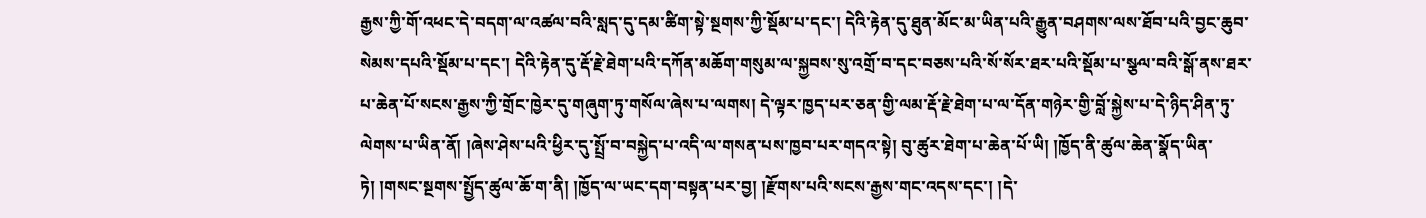རྒྱས་ཀྱི་གོ་འཕང་དེ་བདག་ལ་འཚལ་བའི་སླད་དུ་དམ་ཚིག་སྟེ་སྔགས་ཀྱི་སྡོམ་པ་དང་། དེའི་རྟེན་དུ་ཐུན་མོང་མ་ཡིན་པའི་རྒྱུན་བཤགས་ལས་ཐོབ་པའི་བྱང་ཆུབ་སེམས་དཔའི་སྡོམ་པ་དང་། དེའི་རྟེན་དུ་རྡོ་རྗེ་ཐེག་པའི་དཀོན་མཆོག་གསུམ་ལ་སྐྱབས་སུ་འགྲོ་བ་དང་བཅས་པའི་སོ་སོར་ཐར་པའི་སྡོམ་པ་སྩལ་བའི་སྒོ་ནས་ཐར་པ་ཆེན་པོ་སངས་རྒྱས་ཀྱི་གྲོང་ཁྱེར་དུ་གཞུག་ཏུ་གསོལ་ཞེས་པ་ལགས། དེ་ལྟར་ཁྱད་པར་ཅན་གྱི་ལམ་རྡོ་རྗེ་ཐེག་པ་ལ་དོན་གཉེར་གྱི་བློ་སྐྱེས་པ་དེ་ཉིད་ཤིན་ཏུ་ལེགས་པ་ཡིན་ནོ། །ཞེས་ཤེས་པའི་ཕྱིར་དུ་སྤྲོ་བ་བསྐྱེད་པ་འདི་ལ་གསན་པས་ཁྱབ་པར་གདའ་སྟེ། བུ་ཚུར་ཐེག་པ་ཆེན་པོ་ཡི། །ཁྱོད་ནི་ཚུལ་ཆེན་སྣོད་ཡིན་ཏེ། །གསང་སྔགས་སྤྱོད་ཚུལ་ཆོ་ག་ནི། །ཁྱོད་ལ་ཡང་དག་བསྟན་པར་བྱ། །རྫོགས་པའི་སངས་རྒྱས་གང་འདས་དང་། །དེ་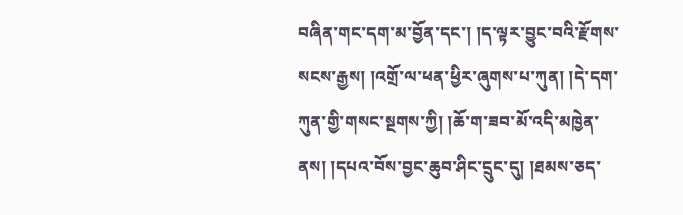བཞིན་གང་དག་མ་བྱོན་དང་། །ད་ལྟར་བྱུང་བའི་རྫོགས་སངས་རྒྱས། །འགྲོ་ལ་ཕན་ཕྱིར་ཞུགས་པ་ཀུན། །དེ་དག་ཀུན་གྱི་གསང་སྔགས་ཀྱི། །ཆོ་ག་ཟབ་མོ་འདི་མཁྱེན་ནས། །དཔའ་བོས་བྱང་ཆུབ་ཤིང་དྲུང་དུ། །ཐམས་ཅད་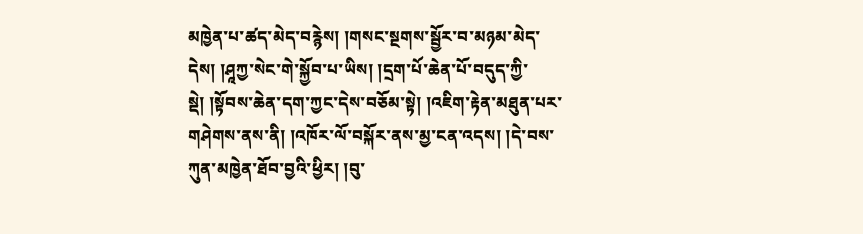མཁྱེན་པ་ཚད་མེད་བརྙེས། །གསང་སྔགས་སྦྱོར་བ་མཉམ་མེད་དེས། །ཤཱཀྱ་སེང་གེ་སྐྱོབ་པ་ཡིས། །དྲག་པོ་ཆེན་པོ་བདུད་ཀྱི་སྡེ། །སྟོབས་ཆེན་དག་ཀྱང་དེས་བཅོམ་སྟེ། །འཇིག་རྟེན་མཐུན་པར་གཤེགས་ནས་ནི། །འཁོར་ལོ་བསྐོར་ནས་མྱ་ངན་འདས། །དེ་བས་ཀུན་མཁྱེན་ཐོབ་བྱའི་ཕྱིར། །བུ་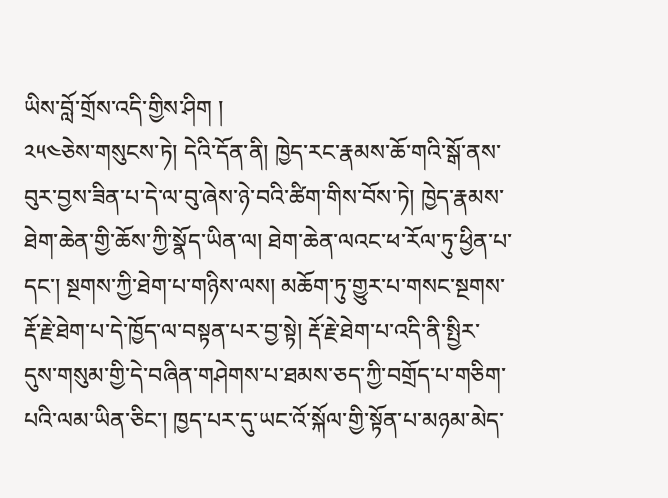ཡིས་བློ་གྲོས་འདི་གྱིས་ཤིག །
༢༥༤ཅེས་གསུངས་ཏེ། དེའི་དོན་ནི། ཁྱེད་རང་རྣམས་ཆོ་གའི་སྒོ་ནས་བུར་བྱས་ཟིན་པ་དེ་ལ་བུ་ཞེས་ཉེ་བའི་ཚིག་གིས་བོས་ཏེ། ཁྱེད་རྣམས་ཐེག་ཆེན་གྱི་ཆོས་ཀྱི་སྣོད་ཡིན་ལ། ཐེག་ཆེན་ལའང་ཕ་རོལ་ཏུ་ཕྱིན་པ་དང་། སྔགས་ཀྱི་ཐེག་པ་གཉིས་ལས། མཆོག་ཏུ་གྱུར་པ་གསང་སྔགས་རྡོ་རྗེ་ཐེག་པ་དེ་ཁྱོད་ལ་བསྟན་པར་བྱ་སྟེ། རྡོ་རྗེ་ཐེག་པ་འདི་ནི་སྤྱིར་དུས་གསུམ་གྱི་དེ་བཞིན་གཤེགས་པ་ཐམས་ཅད་ཀྱི་བགྲོད་པ་གཅིག་པའི་ལམ་ཡིན་ཅིང་། ཁྱད་པར་དུ་ཡང་འོ་སྐོལ་གྱི་སྟོན་པ་མཉམ་མེད་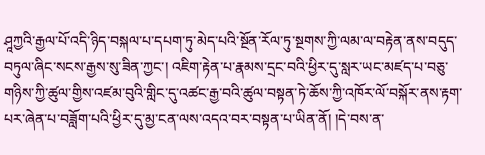ཤཱཀྱའི་རྒྱལ་པོ་འདི་ཉིད་བསྐལ་པ་དཔག་ཏུ་མེད་པའི་སྔོན་རོལ་ཏུ་སྔགས་ཀྱི་ལམ་ལ་བརྟེན་ནས་བདུད་བཏུལ་ཞིང་སངས་རྒྱས་སུ་ཟིན་ཀྱང་། འཇིག་རྟེན་པ་རྣམས་དྲང་བའི་ཕྱིར་དུ་སླར་ཡང་མཛད་པ་བཅུ་གཉིས་ཀྱི་ཚུལ་གྱིས་འཛམ་བུའི་གླིང་དུ་འཚང་རྒྱ་བའི་ཚུལ་བསྟན་ཏེ་ཆོས་ཀྱི་འཁོར་ལོ་བསྐོར་ནས་རྟག་པར་ཞེན་པ་བཟློག་པའི་ཕྱིར་དུ་མྱ་ངན་ལས་འདའ་བར་བསྟན་པ་ཡིན་ནོ། །དེ་བས་ན་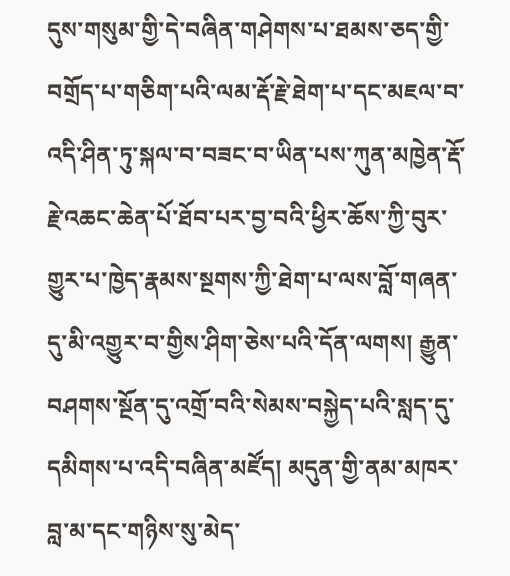དུས་གསུམ་གྱི་དེ་བཞིན་གཤེགས་པ་ཐམས་ཅད་གྱི་བགྲོད་པ་གཅིག་པའི་ལམ་རྡོ་རྗེ་ཐེག་པ་དང་མཇལ་བ་འདི་ཤིན་ཏུ་སྐལ་བ་བཟང་བ་ཡིན་པས་ཀུན་མཁྱེན་རྡོ་རྗེ་འཆང་ཆེན་པོ་ཐོབ་པར་བྱ་བའི་ཕྱིར་ཆོས་ཀྱི་བུར་གྱུར་པ་ཁྱེད་རྣམས་སྔགས་ཀྱི་ཐེག་པ་ལས་བློ་གཞན་དུ་མི་འགྱུར་བ་གྱིས་ཤིག་ཅེས་པའི་དོན་ལགས། རྒྱུན་བཤགས་སྔོན་དུ་འགྲོ་བའི་སེམས་བསྐྱེད་པའི་སླད་དུ་དམིགས་པ་འདི་བཞིན་མཛོད། མདུན་གྱི་ནམ་མཁར་བླ་མ་དང་གཉིས་སུ་མེད་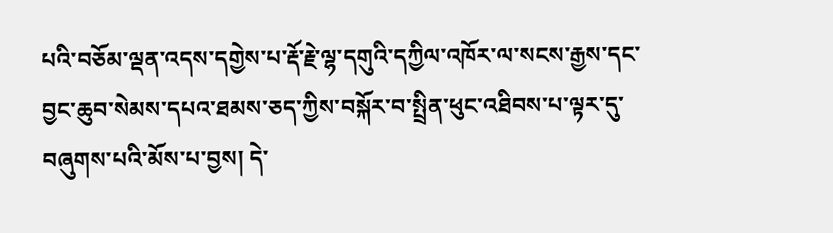པའི་བཅོམ་ལྡན་འདས་དགྱེས་པ་རྡོ་རྗེ་ལྷ་དགུའི་དཀྱིལ་འཁོར་ལ་སངས་རྒྱས་དང་བྱང་ཆུབ་སེམས་དཔའ་ཐམས་ཅད་ཀྱིས་བསྐོར་བ་སྤྲིན་ཕུང་འཐིབས་པ་ལྟར་དུ་བཞུགས་པའི་མོས་པ་བྱས། དེ་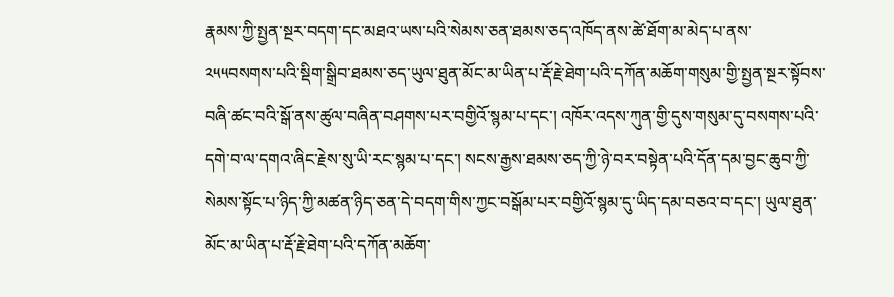རྣམས་ཀྱི་སྤྱན་སྔར་བདག་དང་མཐའ་ཡས་པའི་སེམས་ཅན་ཐམས་ཅད་འཁོད་ནས་ཚེ་ཐོག་མ་མེད་པ་ནས་
༢༥༥བསགས་པའི་སྡིག་སྒྲིབ་ཐམས་ཅད་ཡུལ་ཐུན་མོང་མ་ཡིན་པ་རྡོ་རྗེ་ཐེག་པའི་དཀོན་མཆོག་གསུམ་གྱི་སྤྱན་སྔར་སྟོབས་བཞི་ཚང་བའི་སྒོ་ནས་ཚུལ་བཞིན་བཤགས་པར་བགྱིའོ་སྙམ་པ་དང་། འཁོར་འདས་ཀུན་གྱི་དུས་གསུམ་དུ་བསགས་པའི་དགེ་བ་ལ་དགའ་ཞིང་རྗེས་སུ་ཡི་རང་སྙམ་པ་དང་། སངས་རྒྱས་ཐམས་ཅད་ཀྱི་ཉེ་བར་བསྟེན་པའི་དོན་དམ་བྱང་ཆུབ་ཀྱི་སེམས་སྟོང་པ་ཉིད་ཀྱི་མཚན་ཉིད་ཅན་དེ་བདག་གིས་ཀྱང་བསྒོམ་པར་བགྱིའོ་སྙམ་དུ་ཡིད་དམ་བཅའ་བ་དང་། ཡུལ་ཐུན་མོང་མ་ཡིན་པ་རྡོ་རྗེ་ཐེག་པའི་དཀོན་མཆོག་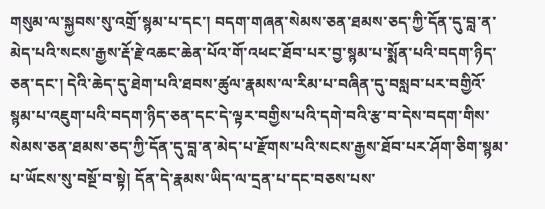གསུམ་ལ་སྐྱབས་སུ་འགྲོ་སྙམ་པ་དང་། བདག་གཞན་སེམས་ཅན་ཐམས་ཅད་ཀྱི་དོན་དུ་བླ་ན་མེད་པའི་སངས་རྒྱས་རྡོ་རྗེ་འཆང་ཆེན་པོའ་གོ་འཕང་ཐོབ་པར་བྱ་སྙམ་པ་སྨོན་པའི་བདག་ཉིད་ཅན་དང་། དེའི་ཆེད་དུ་ཐེག་པའི་ཐབས་ཚུལ་རྣམས་ལ་རིམ་པ་བཞིན་དུ་བསླབ་པར་བགྱིའོ་སྙམ་པ་འཇུག་པའི་བདག་ཉིད་ཅན་དང་དེ་ལྟར་བགྱིས་པའི་དགེ་བའི་རྩ་བ་དེས་བདག་གིས་སེམས་ཅན་ཐམས་ཅད་ཀྱི་དོན་དུ་བླ་ན་མེད་པ་རྫོགས་པའི་སངས་རྒྱས་ཐོབ་པར་ཤོག་ཅིག་སྙམ་པ་ཡོངས་སུ་བསྔོ་བ་སྟེ། དོན་དེ་རྣམས་ཡིད་ལ་དྲན་པ་དང་བཅས་པས་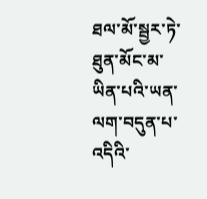ཐལ་མོ་སྦྱར་ཏེ་ཐུན་མོང་མ་ཡིན་པའི་ཡན་ལག་བདུན་པ་འདིའི་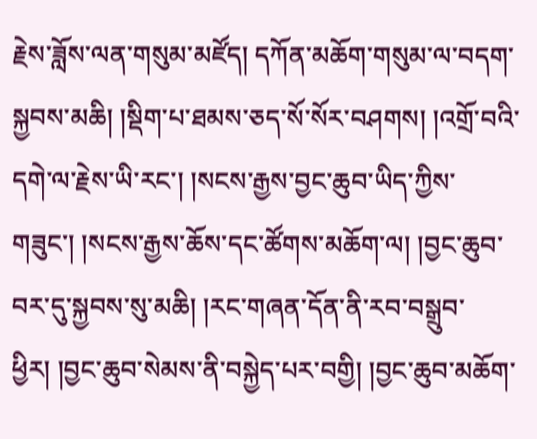རྗེས་ཟློས་ལན་གསུམ་མཛོད། དཀོན་མཆོག་གསུམ་ལ་བདག་སྐྱབས་མཆི། །སྡིག་པ་ཐམས་ཅད་སོ་སོར་བཤགས། །འགྲོ་བའི་དགེ་ལ་རྗེས་ཡི་རང་། །སངས་རྒྱས་བྱང་ཆུབ་ཡིད་ཀྱིས་གཟུང་། །སངས་རྒྱས་ཆོས་དང་ཚོགས་མཆོག་ལ། །བྱང་ཆུབ་བར་དུ་སྐྱབས་སུ་མཆི། །རང་གཞན་དོན་ནི་རབ་བསྒྲུབ་ཕྱིར། །བྱང་ཆུབ་སེམས་ནི་བསྐྱེད་པར་བགྱི། །བྱང་ཆུབ་མཆོག་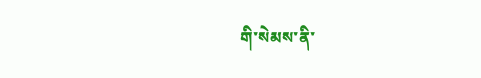གི་སེམས་ནི་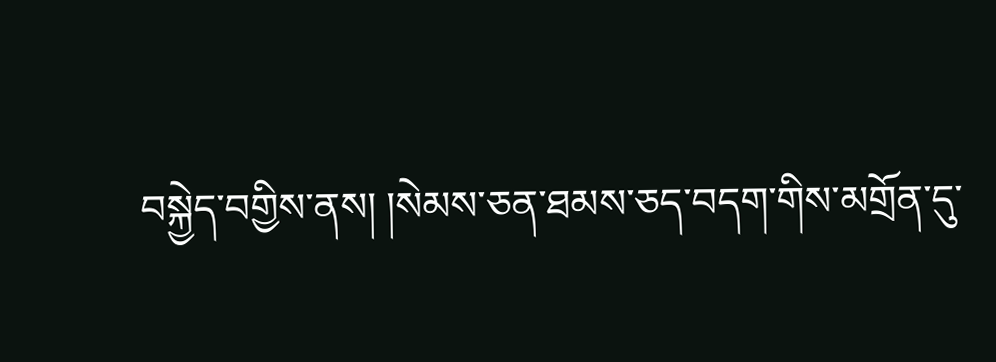བསྐྱེད་བགྱིས་ནས། །སེམས་ཅན་ཐམས་ཅད་བདག་གིས་མགྲོན་དུ་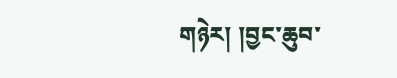གཉེར། །བྱང་ཆུབ་